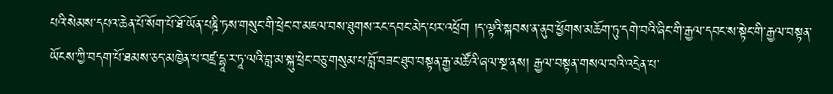པའི་སེམས་དཔའ་ཆེན་པོ་སོག་པོ་ཐོ་ཡོན་པཎྜི་ཏས་གསུང་གི་ཕྲེང་བ་མཇལ་བས་ཐུགས་རང་དབང་མེད་པར་འཕྲོག །ད་ལྟའི་སྐབས་ན་ནུབ་ཕྱོགས་མཆོག་ཏུ་དགེ་བའི་ཞིང་གི་རྒྱལ་དབང་ས་སྟེང་གི་རྒྱལ་བསྟན་ཡོངས་ཀྱི་བདག་པོ་ཐམས་ཅད་མཁྱེན་པ་བཛྲ་དྷཱ་ར་ཏཱ་ལའི་བླ་མ་སྐུ་ཕྲེང་བཅུ་གསུམ་པ་བློ་བཟང་ཐུབ་བསྟན་རྒྱ་མཚོའི་ཞལ་སྔ་ནས། རྒྱལ་བསྟན་གསལ་བའི་འདྲེན་པ་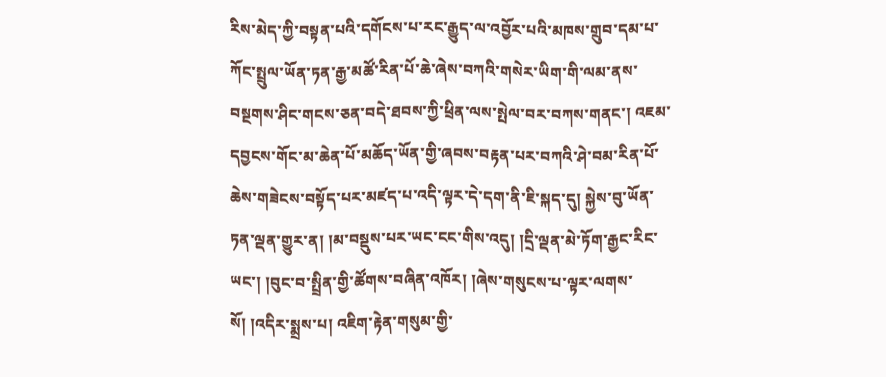རིས་མེད་ཀྱི་བསྟན་པའི་དགོངས་པ་རང་རྒྱུད་ལ་འབྱོར་པའི་མཁས་གྲུབ་དམ་པ་ཀོང་སྤྲུལ་ཡོན་ཏན་རྒྱ་མཚོ་རིན་པོ་ཆེ་ཞེས་བཀའི་གསེར་ཡིག་གི་ལམ་ནས་བསྔགས་ཤིང་གངས་ཅན་བདེ་ཐབས་ཀྱི་ཕྲིན་ལས་སྤེལ་བར་བཀས་གནང་། འཇམ་དབྱངས་གོང་མ་ཆེན་པོ་མཆོད་ཡོན་གྱི་ཞབས་བརྟན་པར་བཀའི་ཤེ་བམ་རིན་པོ་ཆེས་གཟེངས་བསྟོད་པར་མཛད་པ་འདི་ལྟར་དེ་དག་ནི་ཇི་སྐད་དུ། སྐྱེས་བུ་ཡོན་ཏན་ལྡན་གྱུར་ན། །མ་བསྡུས་པར་ཡང་ངང་གིས་འདུ། །དྲི་ལྡན་མེ་ཏོག་རྒྱང་རིང་ཡང་། །བུང་བ་སྤྲིན་གྱི་ཚོགས་བཞིན་འཁོར། །ཞེས་གསུངས་པ་ལྟར་ལགས་སོ། །འདིར་སྨྲས་པ། འཇིག་རྟེན་གསུམ་གྱི་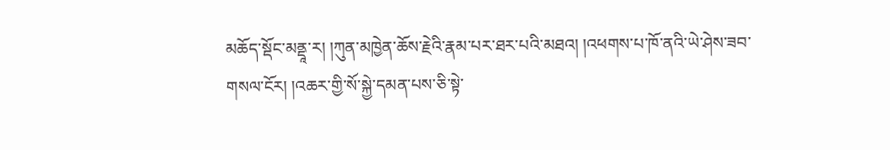མཆོད་སྡོང་མནྡཱ་ར། །ཀུན་མཁྱེན་ཆོས་རྗེའི་རྣམ་པར་ཐར་པའི་མཐའ། །འཕགས་པ་ཁོ་ནའི་ཡེ་ཤེས་ཟབ་གསལ་ངོར། །འཆར་གྱི་སོ་སྐྱེ་དམན་པས་ཅི་སྟེ་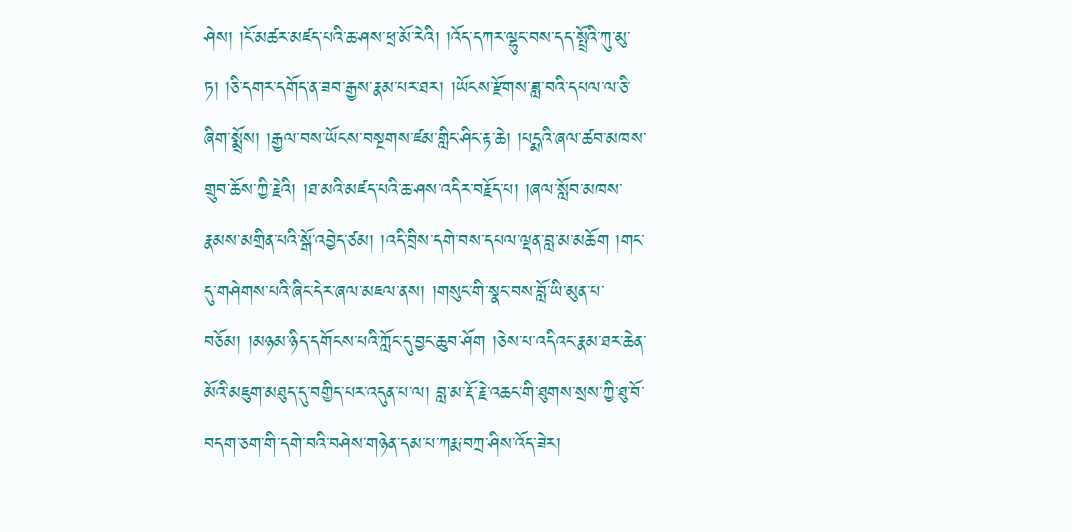ཤེས། །ངོ་མཚར་མཛད་པའི་ཆ་ཤས་ཕྲ་མོ་རེའི། །འོད་དཀར་ལྷུང་བས་དད་སྤྲོའི་ཀུ་མུ་ཏ། །ཅི་དགར་དགོད་ན་ཟབ་རྒྱས་རྣམ་པར་ཐར། །ཡོངས་རྫོགས་ཟླ་བའི་དཔལ་ལ་ཅི་ཞིག་སྨྲོས། །རྒྱལ་བས་ཡོངས་བསྔགས་ཛམ་གླིང་ཤིང་རྟ་ཆེ། །པདྨའི་ཞལ་ཚབ་མཁས་གྲུབ་ཆོས་ཀྱི་རྗེའི། །ཐ་མའི་མཛད་པའི་ཆ་ཤས་འདིར་བརྗོད་པ། །ཞལ་སློབ་མཁས་རྣམས་མགྲིན་པའི་སྒོ་འབྱེད་ཙམ། །འདི་བྲིས་དགེ་བས་དཔལ་ལྡན་བླ་མ་མཆོག །གང་དུ་གཤེགས་པའི་ཞིང་དེར་ཞལ་མཇལ་ནས། །གསུང་གི་སྣང་བས་བློ་ཡི་མུན་པ་བཅོམ། །མཉམ་ཉིད་དགོངས་པའི་ཀློང་དུ་བྱང་ཆུབ་ཤོག །ཅེས་པ་འདིའང་རྣམ་ཐར་ཆེན་མོའི་མཇུག་མཐུད་དུ་བགྱིད་པར་འདུན་པ་ལ། བླ་མ་རྡོ་རྗེ་འཆང་གི་ཐུགས་སྲས་ཀྱི་ཐུ་བོ་བདག་ཅག་གི་དགེ་བའི་བཤེས་གཉེན་དམ་པ་ཀརྨ་བཀྲ་ཤིས་འོད་ཟེར།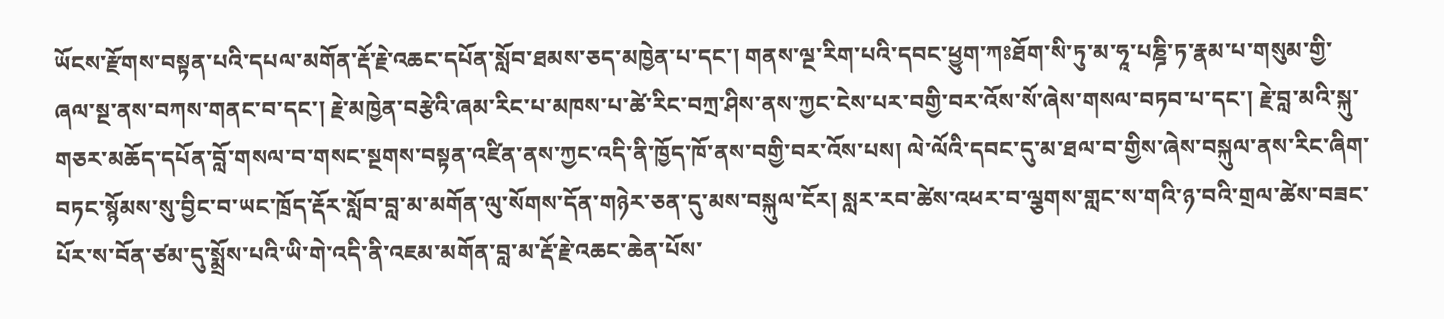ཡོངས་རྫོགས་བསྟན་པའི་དཔལ་མགོན་རྡོ་རྗེ་འཆང་དཔོན་སློབ་ཐམས་ཅད་མཁྱེན་པ་དང་། གནས་ལྔ་རིག་པའི་དབང་ཕྱུག་ཀཿཐོག་སི་ཏུ་མ་ཧཱ་པཎྜི་ཏ་རྣམ་པ་གསུམ་གྱི་ཞལ་སྔ་ནས་བཀས་གནང་བ་དང་། རྗེ་མཁྱེན་བརྩེའི་ཞམ་རིང་པ་མཁས་པ་ཚེ་རིང་བཀྲ་ཤིས་ནས་ཀྱང་ངེས་པར་བགྱི་བར་འོས་སོ་ཞེས་གསལ་བཏབ་པ་དང་། རྗེ་བླ་མའི་སྐུ་གཅར་མཆོད་དཔོན་བློ་གསལ་བ་གསང་སྔགས་བསྟན་འཛིན་ནས་ཀྱང་འདི་ནི་ཁྱོད་ཁོ་ནས་བགྱི་བར་འོས་པས། ལེ་ལོའི་དབང་དུ་མ་ཐལ་བ་གྱིས་ཞེས་བསྐུལ་ནས་རིང་ཞིག་བཏང་སྙོམས་སུ་བྱིང་བ་ཡང་ཁྲོད་རྡོར་སློབ་བླ་མ་མགོན་ལུ་སོགས་དོན་གཉེར་ཅན་དུ་མས་བསྐུལ་ངོར། སླར་རབ་ཚེས་འཕར་བ་ལྕགས་གླང་ས་གའི་ཉ་བའི་གྲལ་ཚེས་བཟང་པོར་ས་བོན་ཙམ་དུ་སྨྲོས་པའི་ཡི་གེ་འདི་ནི་འཇམ་མགོན་བླ་མ་རྡོ་རྗེ་འཆང་ཆེན་པོས་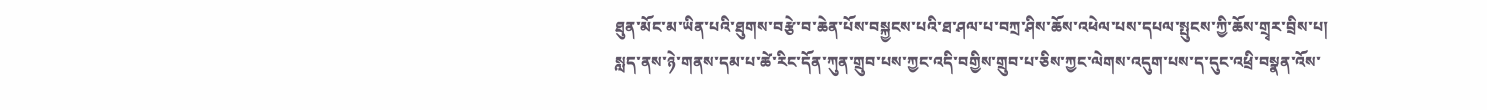ཐུན་མོང་མ་ཡིན་པའི་ཐུགས་བརྩེ་བ་ཆེན་པོས་བསྐྱངས་པའི་ཐ་ཤལ་པ་བཀྲ་ཤིས་ཆོས་འཕེལ་པས་དཔལ་སྤུངས་ཀྱི་ཆོས་གྲྭར་བྲིས་པ། སླད་ནས་ཉེ་གནས་དམ་པ་ཚེ་རིང་དོན་ཀུན་གྲུབ་པས་ཀྱང་འདི་བགྱིས་གྲུབ་པ་ཅིས་ཀྱང་ལེགས་འདུག་པས་ད་དུང་འཕྲི་བསྣན་འོས་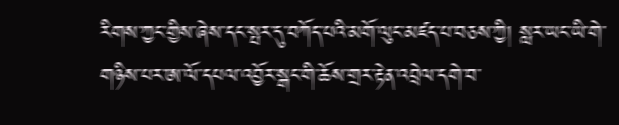རིགས་ཀྱང་གྱིས་ཞེས་དང་སྤར་དུ་བཀོད་པའི་མགོ་ལུང་མཛད་པ་བཅས་ཀྱི། སླར་ཡང་ཡི་གེ་གཉིས་པར་ཨ་ལོ་དཔལ་འབྱོར་སྒང་གི་ཆོས་གྲར་རྟེན་འབྲེལ་དགེ་བ་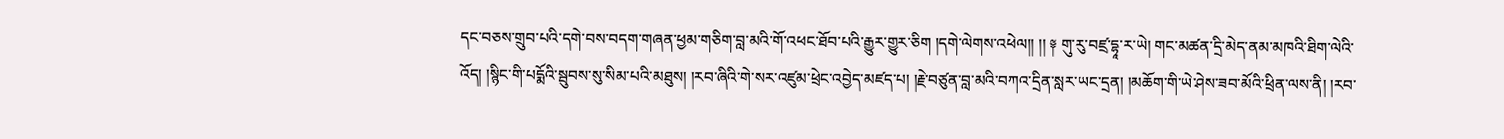དང་བཅས་གྲུབ་པའི་དགེ་བས་བདག་གཞན་ཕྱམ་གཅིག་བླ་མའི་གོ་འཕང་ཐོབ་པའི་རྒྱུར་གྱུར་ཅིག །དགེ་ལེགས་འཕེལ།། །། ༈ གུ་རུ་བཛྲ་དྷཱ་ར་ཡེ། གང་མཚན་དྲི་མེད་ནམ་མཁའི་ཐིག་ལེའི་འོད། །སྙིང་གི་པདྨོའི་སྦུབས་སུ་སིམ་པའི་མཐུས། །རབ་ཞིའི་གེ་སར་འཛུམ་ཕྲེང་འབྱེད་མཛད་པ། །རྗེ་བཙུན་བླ་མའི་བཀའ་དྲིན་སླར་ཡང་དྲན། །མཆོག་གི་ཡེ་ཤེས་ཟབ་མོའི་ཕྲིན་ལས་ནི། །རབ་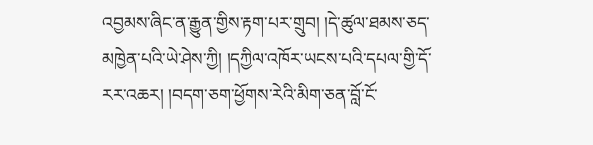འབྱམས་ཞིང་ན་རྒྱུན་གྱིས་རྟག་པར་གྲུབ། །དེ་ཚུལ་ཐམས་ཅད་མཁྱེན་པའི་ཡེ་ཤེས་ཀྱི། །དཀྱིལ་འཁོར་ཡངས་པའི་དཔལ་གྱི་དོ་རར་འཆར། །བདག་ཅག་ཕྱོགས་རེའི་མིག་ཅན་བློ་ངོ་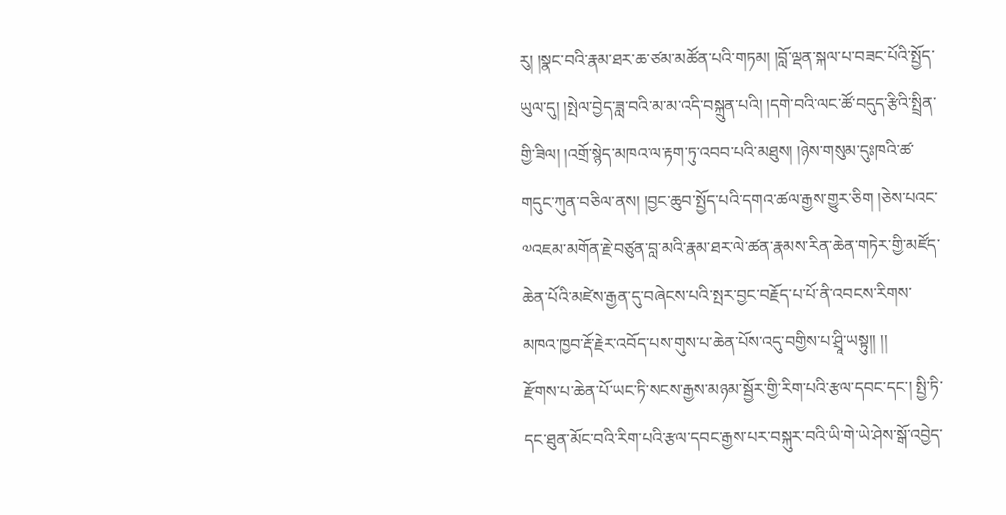རུ། །སྣང་བའི་རྣམ་ཐར་ཆ་ཙམ་མཚོན་པའི་གཏམ། །བློ་ལྡན་སྐལ་པ་བཟང་པོའི་སྤྱོད་ཡུལ་དུ། །སྤེལ་བྱེད་ཟླ་བའི་མ་མ་འདི་བསྐྲུན་པའི། །དགེ་བའི་ལང་ཚོ་བདུད་རྩིའི་སྤྲིན་གྱི་ཟིལ། །འགྲོ་སྙེད་མཁའ་ལ་རྟག་ཏུ་འབབ་པའི་མཐུས། །ཉེས་གསུམ་དུཿཁའི་ཚ་གདུང་ཀུན་བཅིལ་ནས། །བྱང་ཆུབ་སྤྱོད་པའི་དགའ་ཚལ་རྒྱས་གྱུར་ཅིག །ཅེས་པའང་༧འཇམ་མགོན་རྗེ་བཙུན་བླ་མའི་རྣམ་ཐར་ལེ་ཚན་རྣམས་རིན་ཆེན་གཏེར་གྱི་མཛོད་ཆེན་པོའི་མཛེས་རྒྱན་དུ་བཞེངས་པའི་སྤར་བྱང་བརྗོད་པ་པོ་ནི་འབངས་རིགས་མཁའ་ཁྱབ་རྡོ་རྗེར་འབོད་པས་གུས་པ་ཆེན་པོས་འདུ་བགྱིས་པ་ཤྲཱི་ཡསྟུ།། །།
རྫོགས་པ་ཆེན་པོ་ཡང་ཏི་སངས་རྒྱས་མཉམ་སྦྱོར་གྱི་རིག་པའི་རྩལ་དབང་དང་། སྤྱི་ཏི་དང་ཐུན་མོང་བའི་རིག་པའི་རྩལ་དབང་རྒྱས་པར་བསྐུར་བའི་ཡི་གེ་ཡེ་ཤེས་སྒོ་འབྱེད་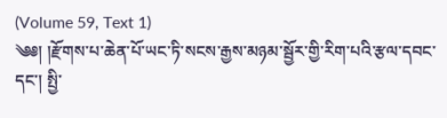(Volume 59, Text 1)
༄༅། །རྫོགས་པ་ཆེན་པོ་ཡང་ཏི་སངས་རྒྱས་མཉམ་སྦྱོར་གྱི་རིག་པའི་རྩལ་དབང་དང་། སྤྱི་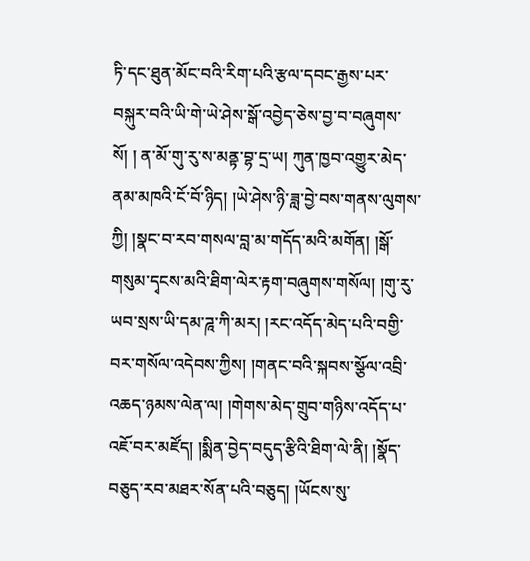ཏི་དང་ཐུན་མོང་བའི་རིག་པའི་རྩལ་དབང་རྒྱས་པར་བསྐུར་བའི་ཡི་གེ་ཡེ་ཤེས་སྒོ་འབྱེད་ཅེས་བྱ་བ་བཞུགས་སོ། ། ན་མོ་གུ་རུ་ས་མནྟ་བྷ་དྲ་ཡ། ཀུན་ཁྱབ་འགྱུར་མེད་ནམ་མཁའི་ངོ་བོ་ཉིད། །ཡེ་ཤེས་ཉི་ཟླ་བྱེ་བས་གནས་ལུགས་ཀྱི། །སྣང་བ་རབ་གསལ་བླ་མ་གདོད་མའི་མགོན། །སྒོ་གསུམ་དྭངས་མའི་ཐིག་ལེར་རྟག་བཞུགས་གསོལ། །གུ་རུ་ཡབ་སྲས་ཡི་དམ་ཌཱ་ཀི་མར། །རང་འདོད་མེད་པའི་བགྱི་བར་གསོལ་འདེབས་ཀྱིས། །གནང་བའི་སྐབས་སྩོལ་འབྲི་འཆད་ཉམས་ལེན་ལ། །གེགས་མེད་གྲུབ་གཉིས་འདོད་པ་འཇོ་བར་མཛོད། །སྨིན་བྱེད་བདུད་རྩིའི་ཐིག་ལེ་ནི། །སྣོད་བཅུད་རབ་མཐར་སོན་པའི་བཅུད། །ཡོངས་སུ་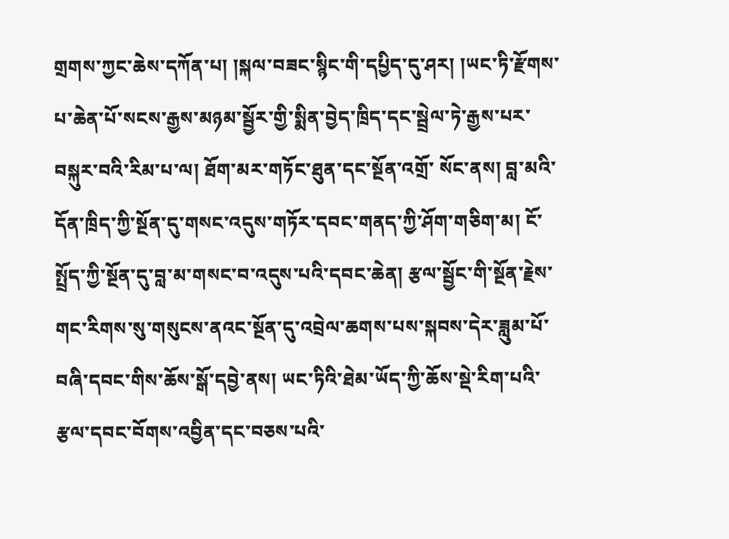གྲགས་ཀྱང་ཆེས་དཀོན་པ། །སྐལ་བཟང་སྙིང་གི་དཔྱིད་དུ་ཤར། །ཡང་ཏི་རྫོགས་པ་ཆེན་པོ་སངས་རྒྱས་མཉམ་སྦྱོར་གྱི་སྨིན་བྱེད་ཁྲིད་དང་སྦྲེལ་ཏེ་རྒྱས་པར་བསྐུར་བའི་རིམ་པ་ལ། ཐོག་མར་གཏོང་ཐུན་དང་སྔོན་འགྲོ་ སོང་ནས། བླ་མའི་དོན་ཁྲིད་ཀྱི་སྔོན་དུ་གསང་འདུས་གཏོར་དབང་གནད་ཀྱི་ཤོག་གཅིག་མ། ངོ་སྤྲོད་ཀྱི་སྔོན་དུ་བླ་མ་གསང་བ་འདུས་པའི་དབང་ཆེན། རྩལ་སྦྱོང་གི་སྔོན་རྗེས་གང་རིགས་སུ་གསུངས་ནའང་སྔོན་དུ་འབྲེལ་ཆགས་པས་སྐབས་དེར་ཟླུམ་པོ་བཞི་དབང་གིས་ཆོས་སྒོ་དབྱེ་ནས། ཡང་ཏིའི་ཐེམ་ཡོད་ཀྱི་ཆོས་སྡེ་རིག་པའི་རྩལ་དབང་བོགས་འབྱིན་དང་བཅས་པའི་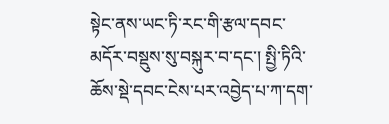སྟེང་ནས་ཡང་ཏི་རང་གི་རྩལ་དབང་མདོར་བསྡུས་སུ་བསྐུར་བ་དང་། སྤྱི་ཏིའི་ཆོས་སྡེ་དབང་ངེས་པར་འབྱེད་པ་ཀ་དག་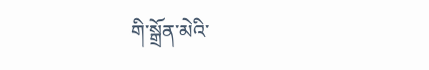གི་སྒྲོན་མེའི་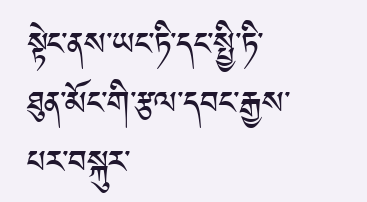སྟེང་ནས་ཡང་ཏི་དང་སྤྱི་ཏི་ཐུན་མོང་གི་རྩལ་དབང་རྒྱས་པར་བསྐུར་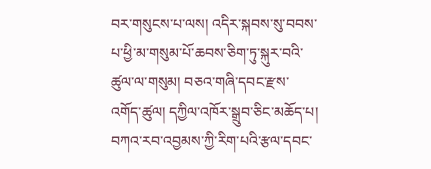བར་གསུངས་པ་ལས། འདིར་སྐབས་སུ་བབས་པ་ཕྱི་མ་གསུམ་པོ་ཆབས་ཅིག་ཏུ་སྐུར་བའི་ཚུལ་ལ་གསུམ། བཅའ་གཞི་དབང་རྫས་འགོད་ཚུལ། དཀྱིལ་འཁོར་སྒྲུབ་ཅིང་མཆོད་པ། བཀའ་རབ་འབྱམས་ཀྱི་རིག་པའི་རྩལ་དབང་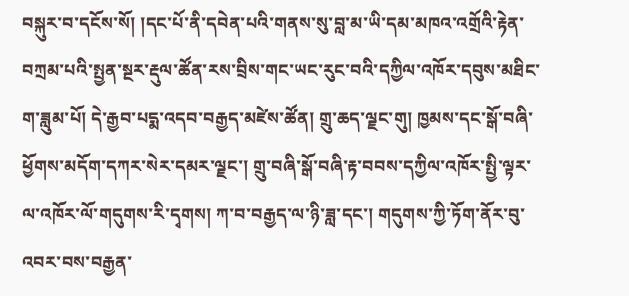བསྐུར་བ་དངོས་སོ། །དང་པོ་ནི་དབེན་པའི་གནས་སུ་བླ་མ་ཡི་དམ་མཁའ་འགྲོའི་རྟེན་བཀྲམ་པའི་སྤྱན་སྔར་རྡུལ་ཚོན་རས་བྲིས་གང་ཡང་རུང་བའི་དཀྱིལ་འཁོར་དབུས་མཐིང་ག་ཟླུམ་པོ། དེ་རྒྱབ་པདྨ་འདབ་བརྒྱད་མཛེས་ཚོན། གྲུ་ཆད་ལྗང་གུ། ཁྱམས་དང་སྒོ་བཞི་ཕྱོགས་མདོག་དཀར་སེར་དམར་ལྗང་། གྲུ་བཞི་སྒོ་བཞི་རྟ་བབས་དཀྱིལ་འཁོར་སྤྱི་ལྟར་ལ་འཁོར་ལོ་གདུགས་རི་དྭགས། ཀ་བ་བརྒྱད་ལ་ཉི་ཟླ་དང་། གདུགས་ཀྱི་ཏོག་ནོར་བུ་འབར་བས་བརྒྱན་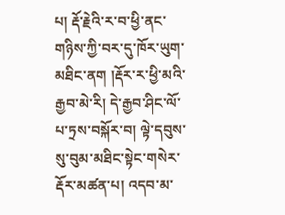པ། རྡོ་རྗེའི་ར་བ་ཕྱི་ནང་གཉིས་ཀྱི་བར་དུ་ཁོར་ཡུག་མཐིང་ནག །རྡོར་ར་ཕྱི་མའི་རྒྱབ་མེ་རི། དེ་རྒྱབ་ཤིང་ལོ་པ་ཏྲས་བསྐོར་བ། ལྟེ་དབུས་སུ་བུམ་མཐིང་སྟེང་གསེར་རྡོར་མཚན་པ། འདབ་མ་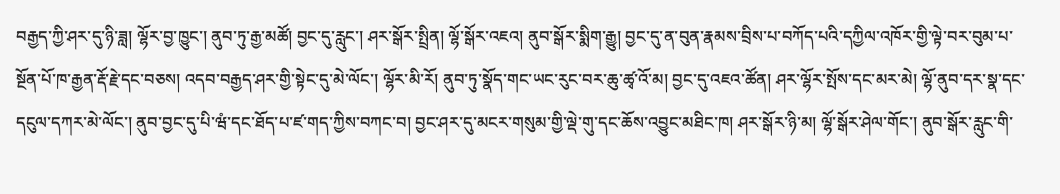བརྒྱད་ཀྱི་ཤར་དུ་ཉི་ཟླ། ལྷོར་བྱ་ཁྱུང་། ནུབ་ཏུ་རྒྱ་མཚོ། བྱང་དུ་རླུང་། ཤར་སྒོར་སྤྲིན། ལྷོ་སྒོར་འཇའ། ནུབ་སྒོར་སྨིག་རྒྱུ། བྱང་དུ་ན་བུན་རྣམས་བྲིས་པ་བཀོད་པའི་དཀྱིལ་འཁོར་གྱི་ལྟེ་བར་བུམ་པ་སྔོན་པོ་ཁ་རྒྱན་རྡོ་རྗེ་དང་བཅས། འདབ་བརྒྱད་ཤར་གྱི་སྟེང་དུ་མེ་ལོང་། ལྷོར་མི་རོ། ནུབ་ཏུ་སྣོད་གང་ཡང་རུང་བར་ཆུ་ཚྭ་འོ་མ། བྱང་དུ་འཇའ་ཚོན། ཤར་ལྷོར་སྤོས་དང་མར་མེ། ལྷོ་ནུབ་དར་སྣ་དང་དངུལ་དཀར་མེ་ལོང་། ནུབ་བྱང་དུ་པི་ཝཾ་དང་ཐོད་པ་ཛ་གད་ཀྱིས་བཀང་བ། བྱང་ཤར་དུ་མངར་གསུམ་གྱི་ལྡེ་གུ་དང་ཆོས་འབྱུང་མཐིང་ཁ། ཤར་སྒོར་ཉི་མ། ལྷོ་སྒོར་ཤེལ་གོང་། ནུབ་སྒོར་རླུང་གི་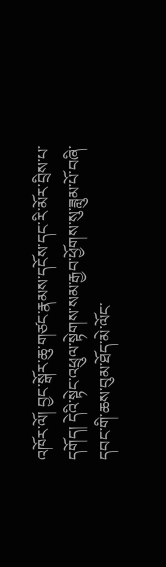འཁོར་ལོ། བྱང་སྒོར་ཆུ་གཙང་རྣམས་དངོས་དང་རི་མོར་བྲིས་པ་དགོད། དེའི་སྟེང་འཕྲུལ་སྟེགས་སམ་རྒྱབ་ཕྱོགས་སུ་ཟླུམ་པོ་བཞི་དབང་གི་ཆས་བུམ་ཐོད་མེ་ལོང་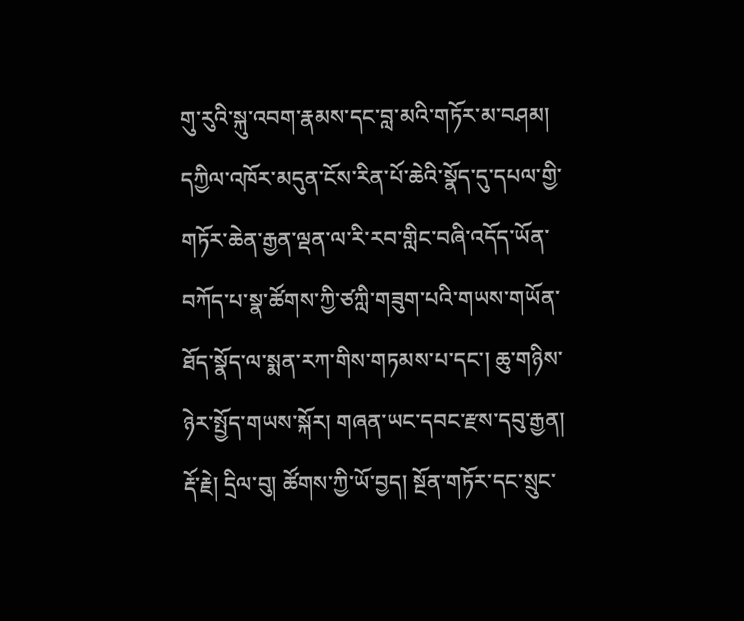གུ་རུའི་སྐུ་འབག་རྣམས་དང་བླ་མའི་གཏོར་མ་བཤམ། དཀྱིལ་འཁོར་མདུན་ངོས་རིན་པོ་ཆེའི་སྣོད་དུ་དཔལ་གྱི་གཏོར་ཆེན་རྒྱན་ལྡན་ལ་རི་རབ་གླིང་བཞི་འདོད་ཡོན་བཀོད་པ་སྣ་ཚོགས་ཀྱི་ཙཀླི་གཟུག་པའི་གཡས་གཡོན་ ཐོད་སྣོད་ལ་སྨན་རཀ་གིས་གཏམས་པ་དང་། ཆུ་གཉིས་ཉེར་སྤྱོད་གཡས་སྐོར། གཞན་ཡང་དབང་རྫས་དབུ་རྒྱན། རྡོ་རྗེ། དྲིལ་བུ། ཚོགས་ཀྱི་ཡོ་བྱད། སྔོན་གཏོར་དང་སྲུང་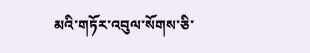མའི་གཏོར་འབུལ་སོགས་ཅི་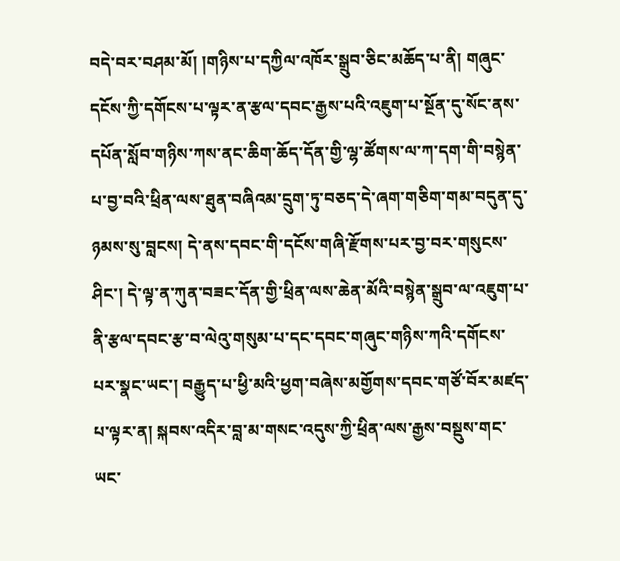བདེ་བར་བཤམ་མོ། །གཉིས་པ་དཀྱིལ་འཁོར་སྒྲུབ་ཅིང་མཆོད་པ་ནི། གཞུང་དངོས་ཀྱི་དགོངས་པ་ལྟར་ན་རྩལ་དབང་རྒྱས་པའི་འཇུག་པ་སྔོན་དུ་སོང་ནས་དཔོན་སློབ་གཉིས་ཀས་ནང་ཆིག་ཆོད་དོན་གྱི་ལྷ་ཚོགས་ལ་ཀ་དག་གི་བསྙེན་པ་བྱ་བའི་ཕྲིན་ལས་ཐུན་བཞིའམ་དྲུག་ཏུ་བཅད་དེ་ཞག་གཅིག་གམ་བདུན་དུ་ཉམས་སུ་བླངས། དེ་ནས་དབང་གི་དངོས་གཞི་རྫོགས་པར་བྱ་བར་གསུངས་ཤིང་། དེ་ལྟ་ན་ཀུན་བཟང་དོན་གྱི་ཕྲིན་ལས་ཆེན་མོའི་བསྙེན་སྒྲུབ་ལ་འཇུག་པ་ནི་རྩལ་དབང་རྩ་བ་ལེའུ་གསུམ་པ་དང་དབང་གཞུང་གཉིས་ཀའི་དགོངས་པར་སྣང་ཡང་། བརྒྱུད་པ་ཕྱི་མའི་ཕྱག་བཞེས་མགྱོགས་དབང་གཙོ་བོར་མཛད་པ་ལྟར་ན། སྐབས་འདིར་བླ་མ་གསང་འདུས་ཀྱི་ཕྲིན་ལས་རྒྱས་བསྡུས་གང་ཡང་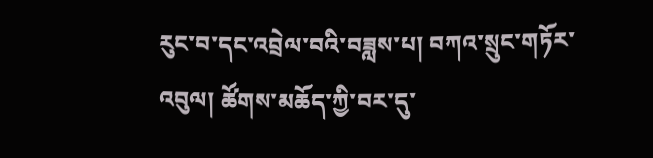རུང་བ་དང་འབྲེལ་བའི་བཟླས་པ། བཀའ་སྲུང་གཏོར་འབུལ། ཚོགས་མཆོད་ཀྱི་བར་དུ་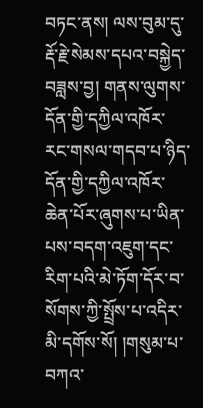བཏང་ནས། ལས་བུམ་དུ་རྡོ་རྗེ་སེམས་དཔའ་བསྐྱེད་བཟླས་བྱ། གནས་ལུགས་དོན་གྱི་དཀྱིལ་འཁོར་རང་གསལ་གདབ་པ་ཉིད་དོན་གྱི་དཀྱིལ་འཁོར་ཆེན་པོར་ཞུགས་པ་ཡིན་པས་བདག་འཇུག་དང་རིག་པའི་མེ་ཏོག་དོར་བ་སོགས་ཀྱི་སྤྲོས་པ་འདིར་མི་དགོས་སོ། །གསུམ་པ་བཀའ་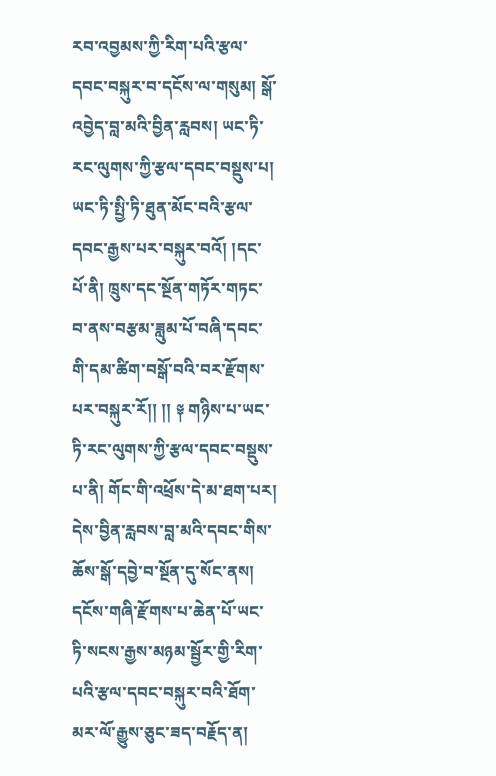རབ་འབྱམས་ཀྱི་རིག་པའི་རྩལ་དབང་བསྐུར་བ་དངོས་ལ་གསུམ། སྒོ་འབྱེད་བླ་མའི་བྱིན་རླབས། ཡང་ཏི་རང་ལུགས་ཀྱི་རྩལ་དབང་བསྡུས་པ། ཡང་ཏི་སྤྱི་ཏི་ཐུན་མོང་བའི་རྩལ་དབང་རྒྱས་པར་བསྐུར་བའོ། །དང་པོ་ནི། ཁྲུས་དང་སྔོན་གཏོར་གཏང་བ་ནས་བརྩམ་ཟླུམ་པོ་བཞི་དབང་གི་དམ་ཚིག་བསྒོ་བའི་བར་རྫོགས་པར་བསྐུར་རོ།། །། ༈ གཉིས་པ་ཡང་ཏི་རང་ལུགས་ཀྱི་རྩལ་དབང་བསྡུས་པ་ནི། གོང་གི་འཕྲོས་དེ་མ་ཐག་པར། དེས་བྱིན་རླབས་བླ་མའི་དབང་གིས་ཆོས་སྒོ་དབྱེ་བ་སྔོན་དུ་སོང་ནས། དངོས་གཞི་རྫོགས་པ་ཆེན་པོ་ཡང་ཏི་སངས་རྒྱས་མཉམ་སྦྱོར་གྱི་རིག་པའི་རྩལ་དབང་བསྐུར་བའི་ཐོག་མར་ལོ་རྒྱུས་ཅུང་ཟད་བརྗོད་ན།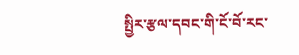སྤྱིར་རྩལ་དབང་གི་ངོ་བོ་རང་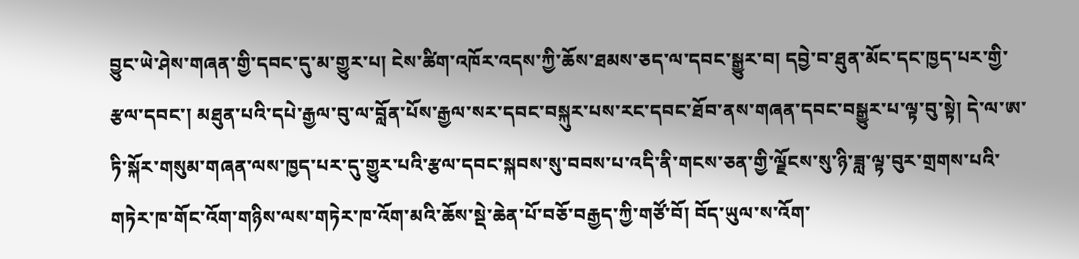བྱུང་ཡེ་ཤེས་གཞན་གྱི་དབང་དུ་མ་གྱུར་པ། ངེས་ཚིག་འཁོར་འདས་ཀྱི་ཆོས་ཐམས་ཅད་ལ་དབང་སྒྱུར་བ། དབྱེ་བ་ཐུན་མོང་དང་ཁྱད་པར་གྱི་རྩལ་དབང་། མཐུན་པའི་དཔེ་རྒྱལ་བུ་ལ་བློན་པོས་རྒྱལ་སར་དབང་བསྐུར་པས་རང་དབང་ཐོབ་ནས་གཞན་དབང་བསྒྱུར་པ་ལྟ་བུ་སྟེ། དེ་ལ་ཨ་ཏི་སྐོར་གསུམ་གཞན་ལས་ཁྱད་པར་དུ་གྱུར་པའི་རྩལ་དབང་སྐབས་སུ་བབས་པ་འདི་ནི་གངས་ཅན་གྱི་ལྗོངས་སུ་ཉི་ཟླ་ལྟ་བུར་གྲགས་པའི་གཏེར་ཁ་གོང་འོག་གཉིས་ལས་གཏེར་ཁ་འོག་མའི་ཆོས་སྡེ་ཆེན་པོ་བཅོ་བརྒྱད་ཀྱི་གཙོ་བོ། བོད་ཡུལ་ས་འོག་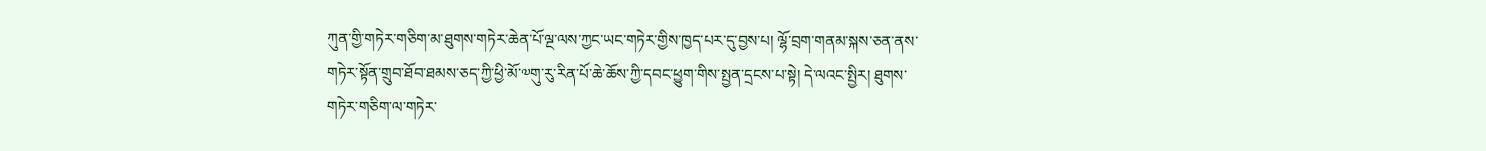ཀུན་གྱི་གཏེར་གཅིག་མ་ཐུགས་གཏེར་ཆེན་པོ་ལྔ་ལས་ཀྱང་ཡང་གཏེར་གྱིས་ཁྱད་པར་དུ་བྱས་པ། ལྷོ་བྲག་གནམ་སྐས་ཅན་ནས་གཏེར་སྟོན་གྲུབ་ཐོབ་ཐམས་ཅད་ཀྱི་ཕྱི་མོ་༧གུ་རུ་རིན་པོ་ཆེ་ཆོས་ཀྱི་དབང་ཕྱུག་གིས་སྤྱན་དྲངས་པ་སྟེ། དེ་ལའང་སྤྱིར། ཐུགས་གཏེར་གཅིག་ལ་གཏེར་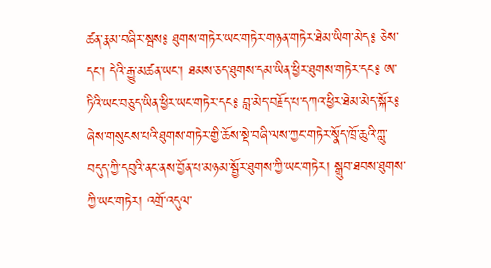ཚན་རྣམ་བཞིར་སྦས༔ ཐུགས་གཏེར་ཡང་གཏེར་གཉན་གཏེར་ཐེམ་ཡིག་མེད༔ ཅེས་དང་། དེའི་རྒྱུ་མཚན་ཡང་། ཐམས་ཅད་ཐུགས་དམ་ཡིན་ཕྱིར་ཐུགས་གཏེར་དང༔ ཨ་ཏིའི་ཡང་བཅུད་ཡིན་ཕྱིར་ཡང་གཏེར་དང༔ བླ་མེད་བརྗོད་པ་དཀའ་ཕྱིར་ཐེམ་མེད་སྐོར༔ ཞེས་གསུངས་པའི་ཐུགས་གཏེར་གྱི་ཆོས་སྡེ་བཞི་ལས་ཀྱང་གཏེར་སྣོད་ཁྲོ་ཆུའི་ཀླུ་བདུད་ཀྱི་དབུའི་ནང་ནས་བྱོན་པ་མཉམ་སྦྱོར་ཐུགས་ཀྱི་ཡང་གཏེར། སྒྲུབ་ཐབས་ཐུགས་ཀྱི་ཡང་གཏེར། འགྲོ་འདུལ་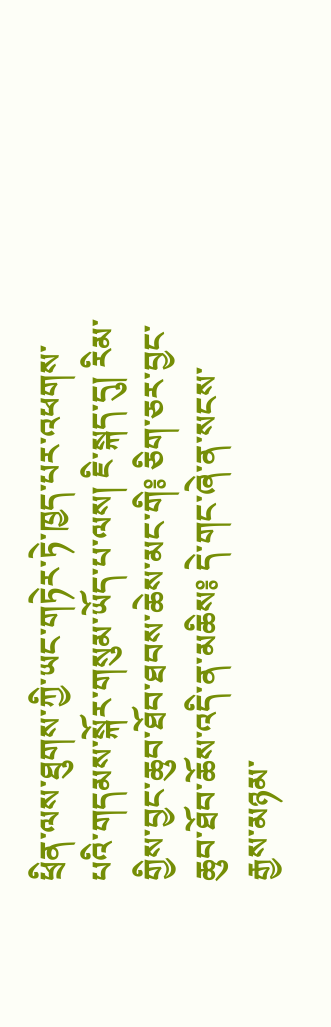ཕྲིན་ལས་ཐུགས་ཀྱི་ཡང་གཏེར་ཏེ་ཁྱད་པར་འཕགས་པའི་གདམས་སྐོར་གསུམ་ཡོད་པ་ལས། ཇི་སྐད་དུ། རིམ་གྱིས་བྱང་ཆུབ་ཐོབ་ཐབས་ཆེས་མང་གི༔ ཅིག་ཅར་བྱང་ཆུབ་ཐོབ་ཆོས་འདི་ན་མཆིས༔ དེ་གང་ཞེ་ན་སངས་རྒྱས་མཉམ་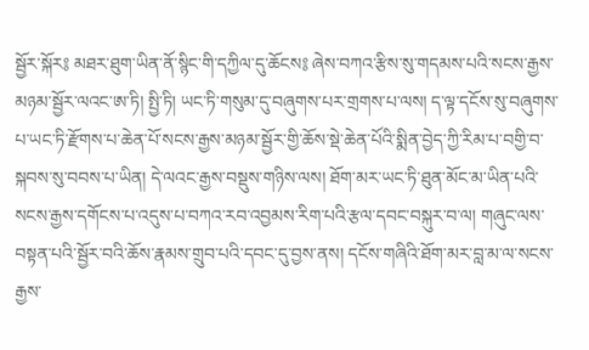སྦྱོར་སྐོར༔ མཐར་ཐུག་ཡིན་ནོ་སྙིང་གི་དཀྱིལ་དུ་ཆོངས༔ ཞེས་བཀའ་རྩིས་སུ་གདམས་པའི་སངས་རྒྱས་མཉམ་སྦྱོར་ལའང་ཨ་ཏི། སྤྱི་ཏི། ཡང་ཏི་གསུམ་དུ་བཞུགས་པར་གྲགས་པ་ལས། ད་ལྟ་དངོས་སུ་བཞུགས་པ་ཡང་ཏི་རྫོགས་པ་ཆེན་པོ་སངས་རྒྱས་མཉམ་སྦྱོར་གྱི་ཆོས་སྡེ་ཆེན་པོའི་སྨིན་བྱེད་ཀྱི་རིམ་པ་བགྱི་བ་སྐབས་སུ་བབས་པ་ཡིན། དེ་ལའང་རྒྱས་བསྡུས་གཉིས་ལས། ཐོག་མར་ཡང་ཏི་ཐུན་མོང་མ་ཡིན་པའི་སངས་རྒྱས་དགོངས་པ་འདུས་པ་བཀའ་རབ་འབྱམས་རིག་པའི་རྩལ་དབང་བསྐུར་བ་ལ། གཞུང་ལས་བསྟན་པའི་སྦྱོར་བའི་ཆོས་རྣམས་གྲུབ་པའི་དབང་དུ་བྱས་ནས། དངོས་གཞིའི་ཐོག་མར་བླ་མ་ལ་སངས་རྒྱས་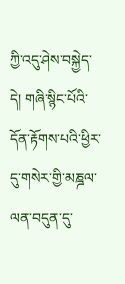ཀྱི་འདུ་ཤེས་བསྐྱེད་དེ། གཞི་སྙིང་པོའི་དོན་རྟོགས་པའི་ཕྱིར་དུ་གསེར་གྱི་མཎྜལ་ལན་བདུན་དུ་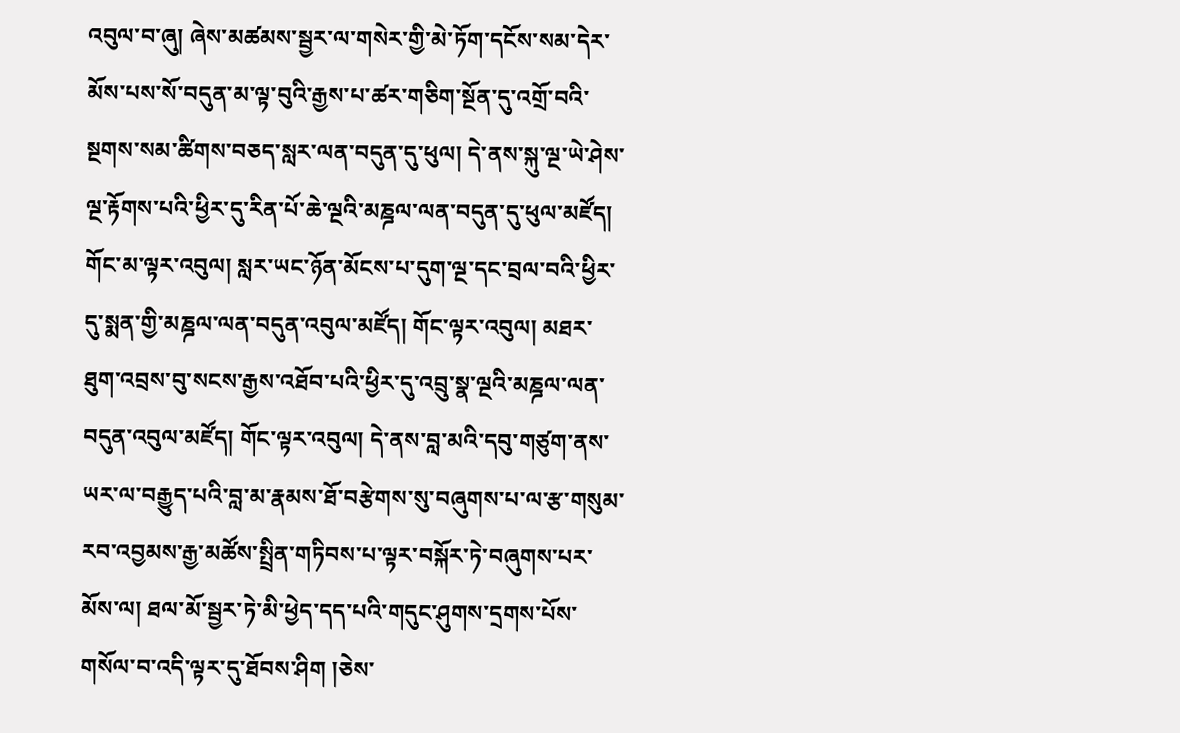འབུལ་བ་ཞུ། ཞེས་མཚམས་སྦྱར་ལ་གསེར་གྱི་མེ་ཏོག་དངོས་སམ་དེར་མོས་པས་སོ་བདུན་མ་ལྟ་བུའི་རྒྱས་པ་ཚར་གཅིག་སྔོན་དུ་འགྲོ་བའི་སྔགས་སམ་ཚིགས་བཅད་སླར་ལན་བདུན་དུ་ཕུལ། དེ་ནས་སྐུ་ལྔ་ཡེ་ཤེས་ལྔ་རྟོགས་པའི་ཕྱིར་དུ་རིན་པོ་ཆེ་ལྔའི་མཎྜལ་ལན་བདུན་དུ་ཕུལ་མཛོད། གོང་མ་ལྟར་འབུལ། སླར་ཡང་ཉོན་མོངས་པ་དུག་ལྔ་དང་བྲལ་བའི་ཕྱིར་དུ་སྨན་གྱི་མཎྜལ་ལན་བདུན་འབུལ་མཛོད། གོང་ལྟར་འབུལ། མཐར་ཐུག་འབྲས་བུ་སངས་རྒྱས་འཐོབ་པའི་ཕྱིར་དུ་འབྲུ་སྣ་ལྔའི་མཎྜལ་ལན་བདུན་འབུལ་མཛོད། གོང་ལྟར་འབུལ། དེ་ནས་བླ་མའི་དབུ་གཙུག་ནས་ཡར་ལ་བརྒྱུད་པའི་བླ་མ་རྣམས་ཐོ་བརྩེགས་སུ་བཞུགས་པ་ལ་རྩ་གསུམ་རབ་འབྱམས་རྒྱ་མཚོས་སྤྲིན་གཏིབས་པ་ལྟར་བསྐོར་ཏེ་བཞུགས་པར་མོས་ལ། ཐལ་མོ་སྦྱར་ཏེ་མི་ཕྱེད་དད་པའི་གདུང་ཤུགས་དྲགས་པོས་གསོལ་བ་འདི་ལྟར་དུ་ཐོབས་ཤིག །ཅེས་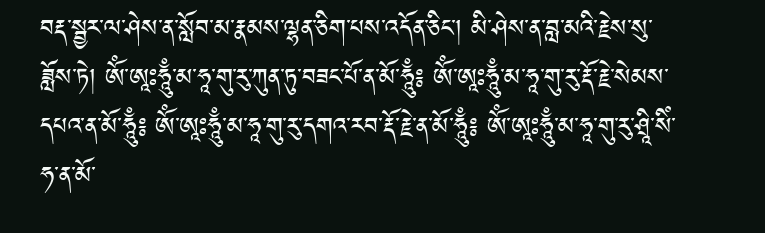བརྡ་སྦྱར་ལ་ཤེས་ན་སློབ་མ་རྣམས་ལྷན་ཅིག་པས་འདོན་ཅིང་། མི་ཤེས་ན་བླ་མའི་རྗེས་སུ་ཟློས་ཏེ། ཨོཾ་ཨཱཿཧཱུྃ་མ་ཧཱ་གུ་རུ་ཀུན་ཏུ་བཟང་པོ་ན་མོ་ཧཱུྃ༔ ཨོཾ་ཨཱཿཧཱུྃ་མ་ཧཱ་གུ་རུ་རྡོ་རྗེ་སེམས་དཔའ་ན་མོ་ཧཱུྃ༔ ཨོཾ་ཨཱཿཧཱུྃ་མ་ཧཱ་གུ་རུ་དགའ་རབ་རྡོ་རྗེ་ན་མོ་ཧཱུྃ༔ ཨོཾ་ཨཱཿཧཱུྃ་མ་ཧཱ་གུ་རུ་ཤྲཱི་སིཾ་ཧ་ན་མོ་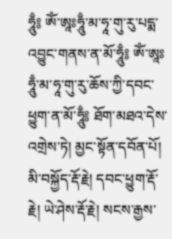ཧཱུྃ༔ ཨོཾ་ཨཱཿཧཱུྃ་མ་ཧཱ་གུ་རུ་པདྨ་འབྱུང་གནས་ན་མོ་ཧཱུྃ༔ ཨོཾ་ཨཱཿཧཱུྃ་མ་ཧཱ་གུ་རུ་ཆོས་ཀྱི་དབང་ཕྱུག་ན་མོ་ཧཱུྃ༔ ཐོག་མཐའ་དེས་འགྲེས་ཏེ། མྱང་སྟོན་དབོན་པོ། མི་བསྐྱོད་རྡོ་རྗེ། དབང་ཕྱུག་རྡོ་རྗེ། ཡེ་ཤེས་རྡོ་རྗེ། སངས་རྒྱས་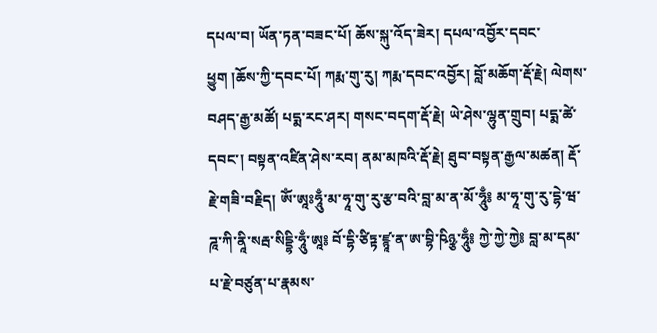དཔལ་བ། ཡོན་ཏན་བཟང་པོ། ཆོས་སྐུ་འོད་ཟེར། དཔལ་འབྱོར་དབང་ཕྱུག །ཆོས་ཀྱི་དབང་པོ། ཀརྨ་གུ་རུ། ཀརྨ་དབང་འབྱོར། བློ་མཆོག་རྡོ་རྗེ། ལེགས་བཤད་རྒྱ་མཚོ། པདྨ་རང་ཤར། གསང་བདག་རྡོ་རྗེ། ཡེ་ཤེས་ལྷུན་གྲུབ། པདྨ་ཚེ་དབང་། བསྟན་འཛིན་ཤེས་རབ། ནམ་མཁའི་རྡོ་རྗེ། ཐུབ་བསྟན་རྒྱལ་མཚན། རྡོ་རྗེ་གཟི་བརྗིད། ཨོཾ་ཨཱཿཧཱུྃ་མ་ཧཱ་གུ་རུ་རྩ་བའི་བླ་མ་ན་མོ་ཧཱུྃ༔ མ་ཧཱ་གུ་རུ་དྷེ་ཝ་ཌཱ་ཀི་ནཱི་སརྦ་སིདྡྷི་ཧཱུྃ་ཨཱ༔ བོ་དྷི་ཙིཏྟ་ཛྙཱ་ན་ཨ་བྷི་ཥིཉྩ་ཧཱུྃ༔ ཀྱེ་ཀྱེ་ཀྱེ༔ བླ་མ་དམ་པ་རྗེ་བཙུན་པ་རྣམས་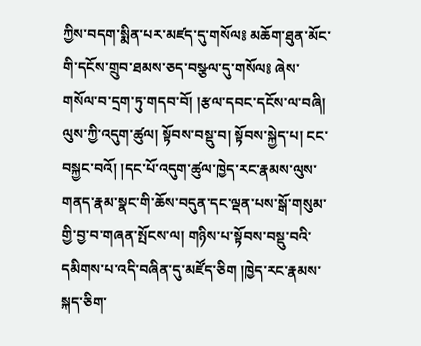ཀྱིས་བདག་སྨིན་པར་མཛད་དུ་གསོལ༔ མཆོག་ཐུན་མོང་གི་དངོས་གྲུབ་ཐམས་ཅད་བསྩལ་དུ་གསོལ༔ ཞེས་གསོལ་བ་དྲག་ཏུ་གདབ་བོ། །རྩལ་དབང་དངོས་ལ་བཞི། ལུས་ཀྱི་འདུག་ཚུལ། སྟོབས་བསྡུ་བ། སྟོབས་སྐྱེད་པ། ངང་བསྐྱང་བའོ། །དང་པོ་འདུག་ཚུལ་ཁྱེད་རང་རྣམས་ལུས་གནད་རྣམ་སྣང་གི་ཆོས་བདུན་དང་ལྡན་པས་སྒོ་གསུམ་གྱི་བྱ་བ་གཞན་སྤོངས་ལ། གཉིས་པ་སྟོབས་བསྡུ་བའི་དམིགས་པ་འདི་བཞིན་དུ་མཛོད་ཅིག །ཁྱེད་རང་རྣམས་སྐད་ཅིག་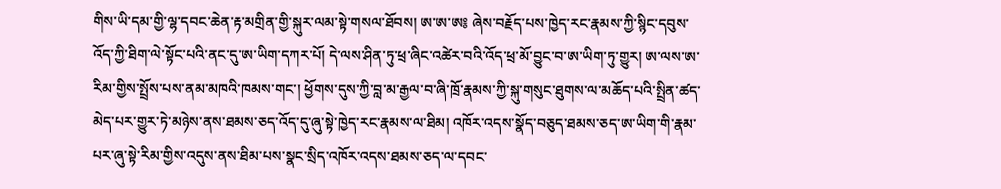གིས་ཡི་དམ་གྱི་ལྷ་དབང་ཆེན་རྟ་མགྲིན་གྱི་སྐུར་ལམ་སྟེ་གསལ་ཐོབས། ཨ་ཨ་ཨ༔ ཞེས་བརྗོད་པས་ཁྱེད་རང་རྣམས་ཀྱི་སྙིང་དབུས་འོད་ཀྱི་ཐིག་ལེ་སྟོང་པའི་ནང་དུ་ཨ་ཡིག་དཀར་པོ། དེ་ལས་ཤིན་ཏུ་ཕྲ་ཞིང་འཚེར་བའི་འོད་ཕྲ་མོ་བྱུང་བ་ཨ་ཡིག་ཏུ་གྱུར། ཨ་ལས་ཨ་རིམ་གྱིས་སྤྲོས་པས་ནམ་མཁའི་ཁམས་གང་། ཕྱོགས་དུས་ཀྱི་བླ་མ་རྒྱལ་བ་ཞི་ཁྲོ་རྣམས་ཀྱི་སྐུ་གསུང་ཐུགས་ལ་མཆོད་པའི་སྤྲིན་ཚད་མེད་པར་གྱུར་ཏེ་མཉེས་ནས་ཐམས་ཅད་འོད་དུ་ཞུ་སྟེ་ཁྱེད་རང་རྣམས་ལ་ཐིམ། འཁོར་འདས་སྣོད་བཅུད་ཐམས་ཅད་ཨ་ཡིག་གི་རྣམ་པར་ཞུ་སྟེ་རིམ་གྱིས་འདུས་ནས་ཐིམ་པས་སྣང་སྲིད་འཁོར་འདས་ཐམས་ཅད་ལ་དབང་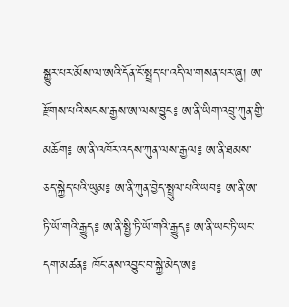སྒྱུར་པར་མོས་ལ་ཨའི་དོན་ངོ་སྤྲད་པ་འདི་ལ་གསན་པར་ཞུ། ཨ་ རྫོགས་པའི་སངས་རྒྱས་ཨ་ལས་བྱུང༔ ཨ་ནི་ཡིག་འབྲུ་ཀུན་གྱི་མཆོག༔ ཨ་ནི་འཁོར་འདས་ཀུན་ལས་རྒྱལ༔ ཨ་ནི་ཐམས་ཅད་སྐྱེད་པའི་ཡུམ༔ ཨ་ནི་ཀུན་བྱེད་སྤྲུལ་པའི་ཡབ༔ ཨ་ནི་ཨ་ཏི་ཡོ་གའི་རྒྱུད༔ ཨ་ནི་སྤྱི་ཏི་ཡོ་གའི་རྒྱུད༔ ཨ་ནི་ཡང་ཏི་ཡང་དག་མཚན༔ ཁོང་ནས་འབྱུང་བ་སྐྱེ་མེད་ཨ༔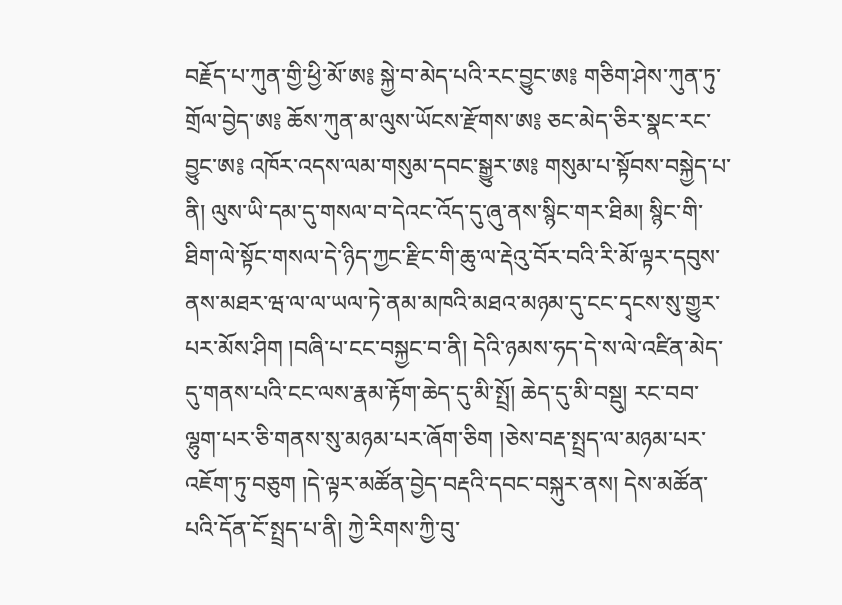བརྗོད་པ་ཀུན་གྱི་ཕྱི་མོ་ཨ༔ སྐྱེ་བ་མེད་པའི་རང་བྱུང་ཨ༔ གཅིག་ཤེས་ཀུན་ཏུ་གྲོལ་བྱེད་ཨ༔ ཆོས་ཀུན་མ་ལུས་ཡོངས་རྫོགས་ཨ༔ ཅང་མེད་ཅིར་སྣང་རང་བྱུང་ཨ༔ འཁོར་འདས་ལམ་གསུམ་དབང་སྒྱུར་ཨ༔ གསུམ་པ་སྟོབས་བསྐྱེད་པ་ནི། ལུས་ཡི་དམ་དུ་གསལ་བ་དེའང་འོད་དུ་ཞུ་ནས་སྙིང་གར་ཐིམ། སྙིང་གི་ཐིག་ལེ་སྟོང་གསལ་དེ་ཉིད་ཀྱང་རྫིང་གི་ཆུ་ལ་རྡེའུ་བོར་བའི་རི་མོ་ལྟར་དབུས་ནས་མཐར་ཝ་ལ་ལ་ཡལ་ཏེ་ནམ་མཁའི་མཐའ་མཉམ་དུ་ངང་དྭངས་སུ་གྱུར་པར་མོས་ཤིག །བཞི་པ་ངང་བསྐྱང་བ་ནི། དེའི་ཉམས་ཧད་དེ་ས་ལེ་འཛིན་མེད་དུ་གནས་པའི་ངང་ལས་རྣམ་རྟོག་ཆེད་དུ་མི་སྤྲོ། ཆེད་དུ་མི་བསྡུ། རང་བབ་ལྷུག་པར་ཅི་གནས་སུ་མཉམ་པར་ཞོག་ཅིག །ཅེས་བརྡ་སྤྲད་ལ་མཉམ་པར་འཇོག་ཏུ་བཅུག །དེ་ལྟར་མཚོན་བྱེད་བརྡའི་དབང་བསྐུར་ནས། དེས་མཚོན་པའི་དོན་ངོ་སྤྲད་པ་ནི། ཀྱེ་རིགས་ཀྱི་བུ་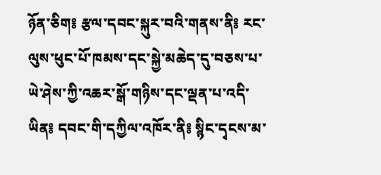ཉོན་ཅིག༔ རྩལ་དབང་སྐུར་བའི་གནས་ནི༔ རང་ལུས་ཕུང་པོ་ཁམས་དང་སྐྱེ་མཆེད་དུ་བཅས་པ་ཡེ་ཤེས་ཀྱི་འཆར་སྒོ་གཉིས་དང་ལྡན་པ་འདི་ཡིན༔ དབང་གི་དཀྱིལ་འཁོར་ནི༔ སྙིང་དྭངས་མ་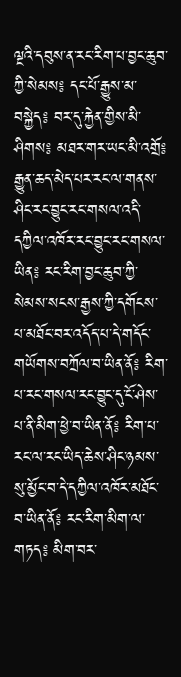ལྔའི་དབུས་ན་རང་རིག་པ་བྱང་ཆུབ་ཀྱི་སེམས༔ དང་པོ་རྒྱུས་མ་བསྐྱེད༔ བར་དུ་རྐྱེན་གྱིས་མི་ཤིགས༔ མཐར་གར་ཡང་མི་འགྲོ༔ རྒྱུན་ཆད་མེད་པར་རང་ལ་གནས་ཤིང་རང་བྱུང་རང་གསལ་འདི་དཀྱིལ་འཁོར་རང་བྱུང་རང་གསལ་ཡིན༔ རང་རིག་བྱང་ཆུབ་ཀྱི་སེམས་སངས་རྒྱས་ཀྱི་དགོངས་པ་མཐོང་བར་འདོད་པ་དེ་གདོང་གཡོགས་བཀྲོལ་བ་ཡིན་ནོ༔ རིག་པ་རང་གསལ་རང་བྱུང་དུ་ངོ་ཤེས་པ་ནི་མིག་ཕྱེ་བ་ཡིན་ནོ༔ རིག་པ་རང་ལ་རང་ཡིད་ཆེས་ཤིང་ཉམས་སུ་མྱོང་བ་དེ་དཀྱིལ་འཁོར་མཐོང་བ་ཡིན་ནོ༔ རང་རིག་མིག་ལ་གཏད༔ མིག་བར་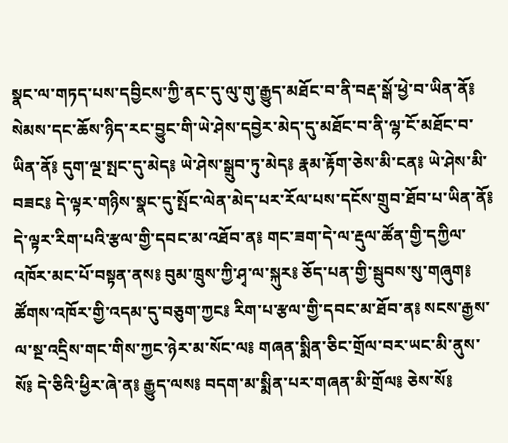སྣང་ལ་གཏད་པས་དབྱིངས་ཀྱི་ནང་དུ་ལུ་གུ་རྒྱུད་མཐོང་བ་ནི་བརྡ་སྒོ་ཕྱེ་བ་ཡིན་ནོ༔ སེམས་དང་ཆོས་ཉིད་རང་བྱུང་གི་ཡེ་ཤེས་དབྱེར་མེད་དུ་མཐོང་བ་ནི་ལྷ་ངོ་མཐོང་བ་ཡིན་ནོ༔ དུག་ལྔ་སྤང་དུ་མེད༔ ཡེ་ཤེས་སྒྲུབ་ཏུ་མེད༔ རྣམ་རྟོག་ཅེས་མི་ངན༔ ཡེ་ཤེས་མི་བཟང༔ དེ་ལྟར་གཉིས་སྣང་དུ་སྤོང་ལེན་མེད་པར་རོལ་པས་དངོས་གྲུབ་ཐོབ་པ་ཡིན་ནོ༔ དེ་ལྟར་རིག་པའི་རྩལ་གྱི་དབང་མ་འཐོབ་ན༔ གང་ཟག་དེ་ལ་རྡུལ་ཚོན་གྱི་དཀྱིལ་འཁོར་མང་པོ་བསྟན་ནས༔ བུམ་ཁྲུས་ཀྱི་ཤྭ་ལ་སྐུར༔ ཅོད་པན་གྱི་སྦུབས་སུ་གཞུག༔ ཚོགས་འཁོར་གྱི་འདམ་དུ་བཅུག་ཀྱང༔ རིག་པ་རྩལ་གྱི་དབང་མ་ཐོབ་ན༔ སངས་རྒྱས་ལ་སྔ་འདྲིས་གང་གིས་ཀྱང་ཉེར་མ་སོང་ལ༔ གཞན་སྨིན་ཅིང་གྲོལ་བར་ཡང་མི་ནུས་སོ༔ དེ་ཅིའི་ཕྱིར་ཞེ་ན༔ རྒྱུད་ལས༔ བདག་མ་སྨིན་པར་གཞན་མི་གྲོལ༔ ཅེས་སོ༔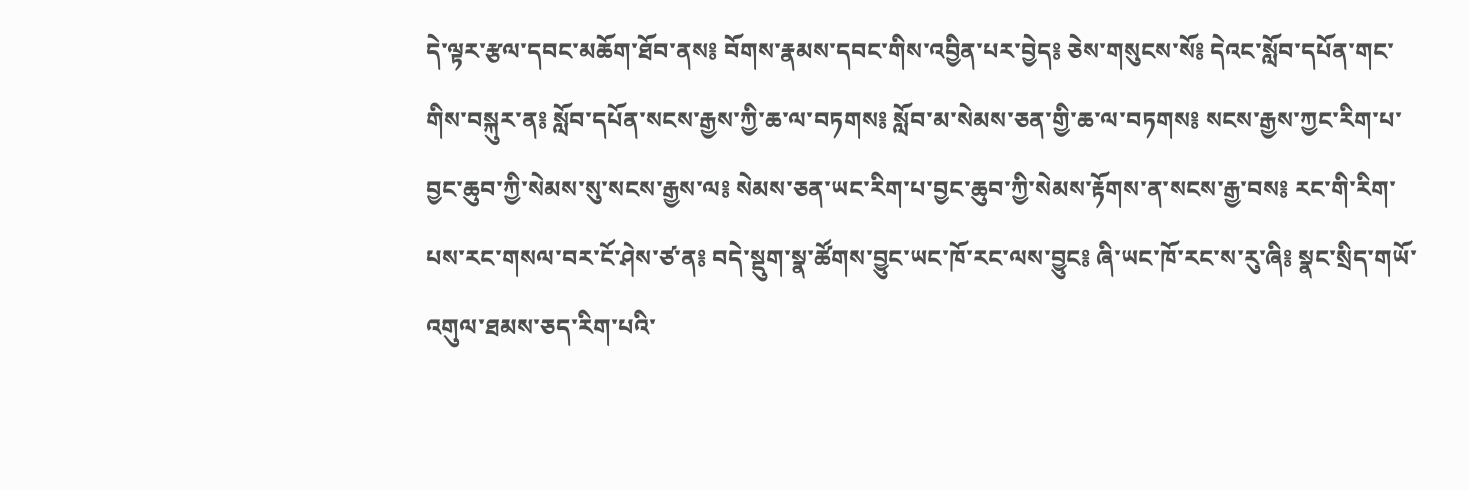དེ་ལྟར་རྩལ་དབང་མཆོག་ཐོབ་ནས༔ བོགས་རྣམས་དབང་གིས་འབྱིན་པར་བྱེད༔ ཅེས་གསུངས་སོ༔ དེའང་སློབ་དཔོན་གང་གིས་བསྐུར་ན༔ སློབ་དཔོན་སངས་རྒྱས་ཀྱི་ཆ་ལ་བཏགས༔ སློབ་མ་སེམས་ཅན་གྱི་ཆ་ལ་བཏགས༔ སངས་རྒྱས་ཀྱང་རིག་པ་བྱང་ཆུབ་ཀྱི་སེམས་སུ་སངས་རྒྱས་ལ༔ སེམས་ཅན་ཡང་རིག་པ་བྱང་ཆུབ་ཀྱི་སེམས་རྟོགས་ན་སངས་རྒྱ་བས༔ རང་གི་རིག་པས་རང་གསལ་བར་ངོ་ཤེས་ཙ་ན༔ བདེ་སྡུག་སྣ་ཚོགས་བྱུང་ཡང་ཁོ་རང་ལས་བྱུང༔ ཞི་ཡང་ཁོ་རང་ས་རུ་ཞི༔ སྣང་སྲིད་གཡོ་འགུལ་ཐམས་ཅད་རིག་པའི་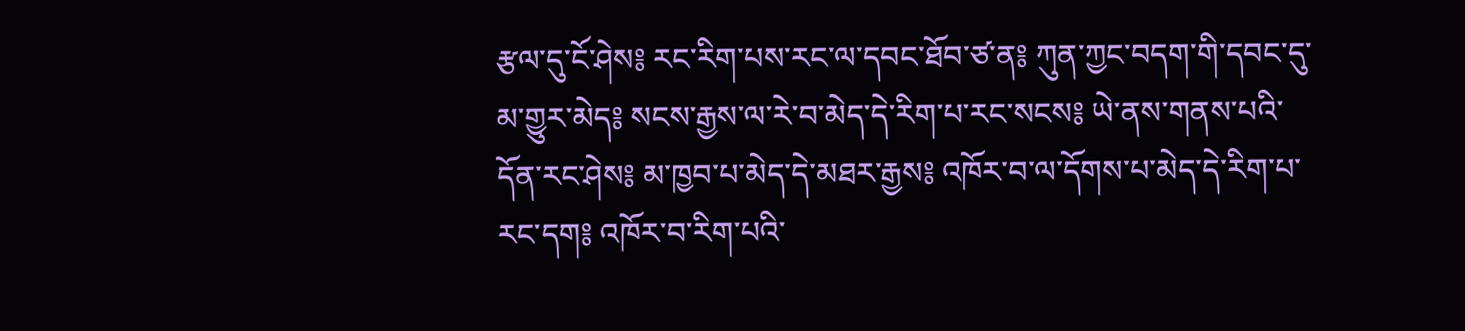རྩལ་དུ་ངོ་ཤེས༔ རང་རིག་པས་རང་ལ་དབང་ཐོབ་ཙ་ན༔ ཀུན་ཀྱང་བདག་གི་དབང་དུ་མ་གྱུར་མེད༔ སངས་རྒྱས་ལ་རེ་བ་མེད་དེ་རིག་པ་རང་སངས༔ ཡེ་ནས་གནས་པའི་དོན་རང་ཤེས༔ མ་ཁྱབ་པ་མེད་དེ་མཐར་རྒྱས༔ འཁོར་བ་ལ་དོགས་པ་མེད་དེ་རིག་པ་རང་དག༔ འཁོར་བ་རིག་པའི་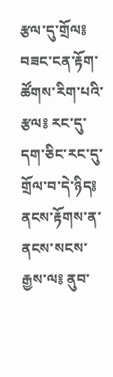རྩལ་དུ་གྲོལ༔ བཟང་ངན་རྟོག་ཚོགས་རིག་པའི་རྩལ༔ རང་དུ་དག་ཅིང་རང་དུ་གྲོལ་བ་དེ་ཉིད༔ ནངས་རྟོགས་ན་ནངས་སངས་རྒྱས་ལ༔ ནུབ་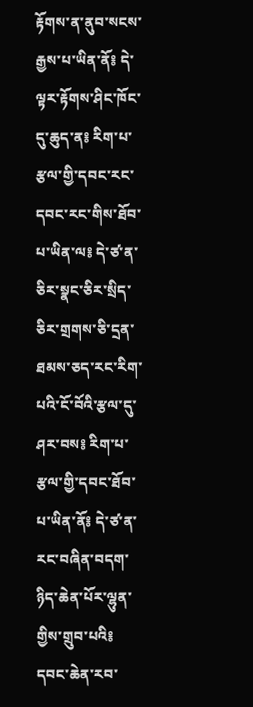རྟོགས་ན་ནུབ་སངས་རྒྱས་པ་ཡིན་ནོ༔ དེ་ལྟར་རྟོགས་ཤིང་ཁོང་དུ་ཆུད་ན༔ རིག་པ་རྩལ་གྱི་དབང་རང་དབང་རང་གིས་ཐོབ་པ་ཡིན་ལ༔ དེ་ཙ་ན་ཅིར་སྣང་ཅིར་སྲིད་ཅིར་གྲགས་ཅི་དྲན་ཐམས་ཅད་རང་རིག་པའི་ངོ་བོའི་རྩལ་དུ་ཤར་བས༔ རིག་པ་རྩལ་གྱི་དབང་ཐོབ་པ་ཡིན་ནོ༔ དེ་ཙ་ན་རང་བཞིན་བདག་ཉིད་ཆེན་པོར་ལྷུན་གྱིས་གྲུབ་པའི༔ དབང་ཆེན་རབ་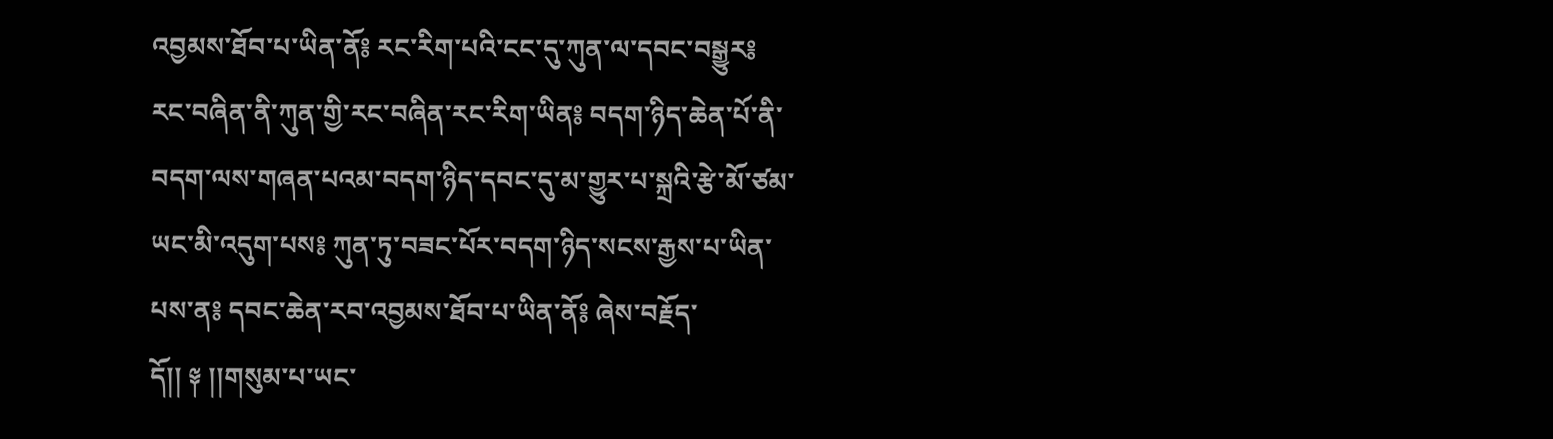འབྱམས་ཐོབ་པ་ཡིན་ནོ༔ རང་རིག་པའི་ངང་དུ་ཀུན་ལ་དབང་བསྒྱུར༔ རང་བཞིན་ནི་ཀུན་གྱི་རང་བཞིན་རང་རིག་ཡིན༔ བདག་ཉིད་ཆེན་པོ་ནི་བདག་ལས་གཞན་པའམ་བདག་ཉིད་དབང་དུ་མ་གྱུར་པ་སྐྲའི་རྩེ་མོ་ཙམ་ཡང་མི་འདུག་པས༔ ཀུན་ཏུ་བཟང་པོར་བདག་ཉིད་སངས་རྒྱས་པ་ཡིན་པས་ན༔ དབང་ཆེན་རབ་འབྱམས་ཐོབ་པ་ཡིན་ནོ༔ ཞེས་བརྗོད་དོ།། ༈ །།གསུམ་པ་ཡང་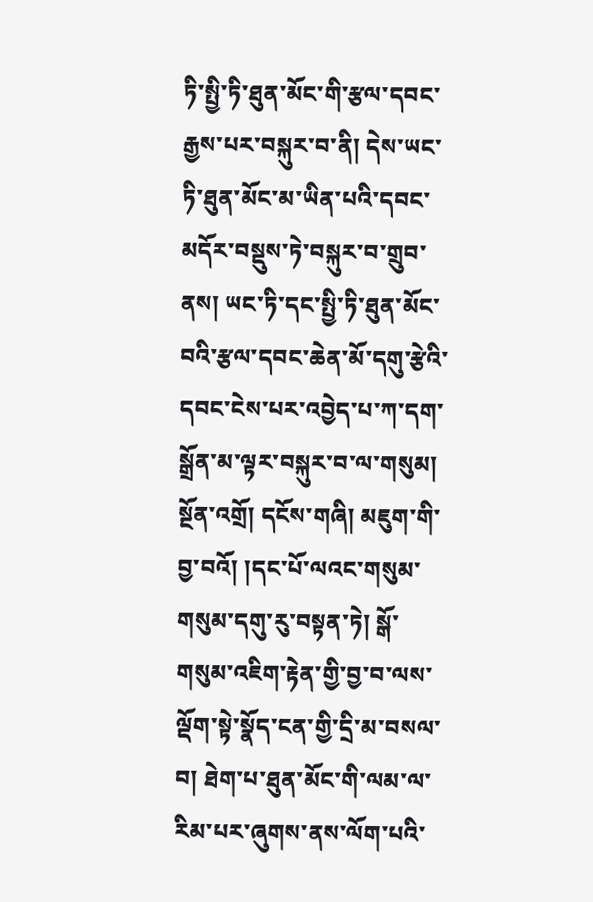ཏི་སྤྱི་ཏི་ཐུན་མོང་གི་རྩལ་དབང་རྒྱས་པར་བསྐུར་བ་ནི། དེས་ཡང་ཏི་ཐུན་མོང་མ་ཡིན་པའི་དབང་མདོར་བསྡུས་ཏེ་བསྐུར་བ་གྲུབ་ནས། ཡང་ཏི་དང་སྤྱི་ཏི་ཐུན་མོང་བའི་རྩལ་དབང་ཆེན་མོ་དགུ་རྩེའི་དབང་ངེས་པར་འབྱེད་པ་ཀ་དག་སྒྲོན་མ་ལྟར་བསྐུར་བ་ལ་གསུམ། སྔོན་འགྲོ། དངོས་གཞི། མཇུག་གི་བྱ་བའོ། །དང་པོ་ལའང་གསུམ་གསུམ་དགུ་རུ་བསྟན་ཏེ། སྒོ་གསུམ་འཇིག་རྟེན་གྱི་བྱ་བ་ལས་ལྡོག་སྟེ་སྣོད་ངན་གྱི་དྲི་མ་བསལ་བ། ཐེག་པ་ཐུན་མོང་གི་ལམ་ལ་རིམ་པར་ཞུགས་ནས་ལོག་པའི་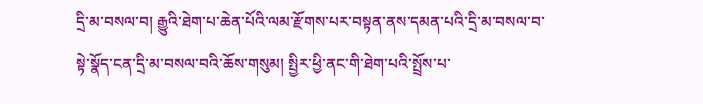དྲི་མ་བསལ་བ། རྒྱུའི་ཐེག་པ་ཆེན་པོའི་ལམ་རྫོགས་པར་བསྟན་ནས་དམན་པའི་དྲི་མ་བསལ་བ་སྟེ་སྣོད་ངན་དྲི་མ་བསལ་བའི་ཆོས་གསུམ། སྤྱིར་ཕྱི་ནང་གི་ཐེག་པའི་སྤྲོས་པ་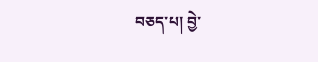བཅད་པ། བྱེ་